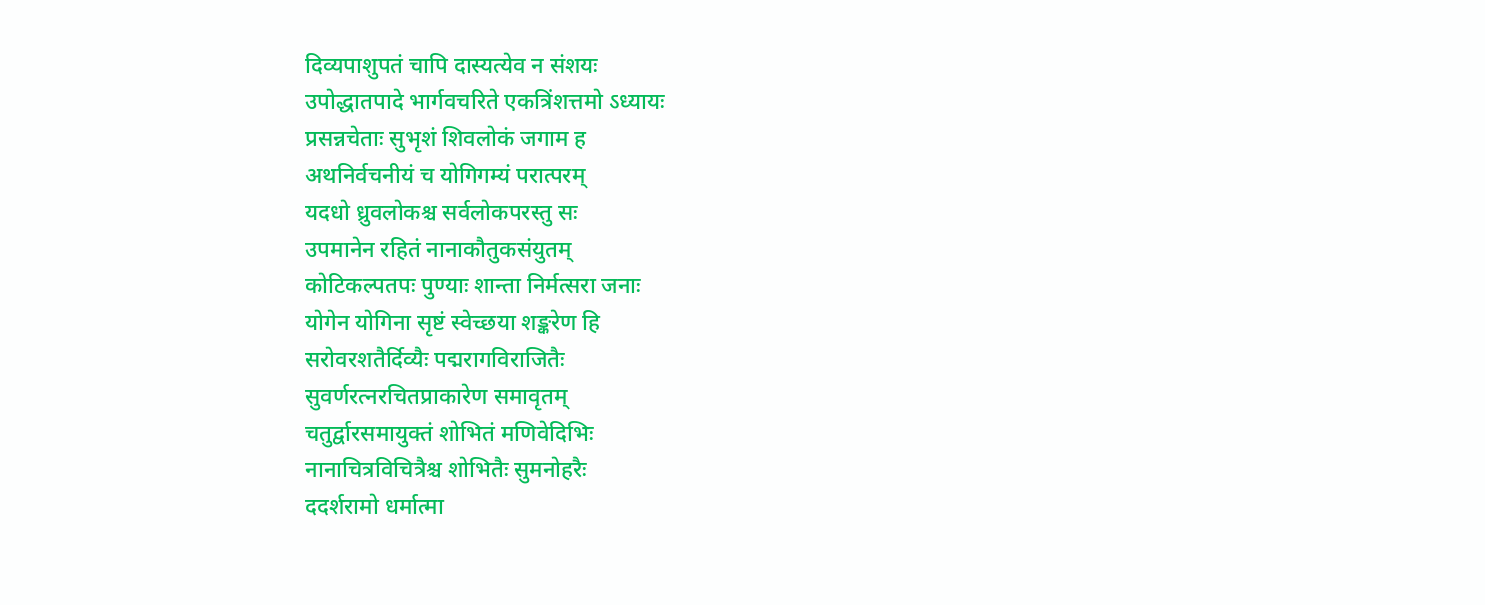दिव्यपाशुपतं चापि दास्यत्येव न संशयः
उपोद्धातपादे भार्गवचरिते एकत्रिंशत्तमो ऽध्यायः
प्रसन्नचेताः सुभृशं शिवलोकं जगाम ह
अथनिर्वचनीयं च योगिगम्यं परात्परम्
यदधो ध्रुवलोकश्च सर्वलोकपरस्तु सः
उपमानेन रहितं नानाकौतुकसंयुतम्
कोटिकल्पतपः पुण्याः शान्ता निर्मत्सरा जनाः
योगेन योगिना सृष्टं स्वेच्छया शङ्करेण हि
सरोवरशतैर्दिव्यैः पद्मरागविराजितैः
सुवर्णरत्नरचितप्राकारेण समावृतम्
चतुर्द्वारसमायुक्तं शोभितं मणिवेदिभिः
नानाचित्रविचित्रैश्च शोभितैः सुमनोहरैः
ददर्शरामो धर्मात्मा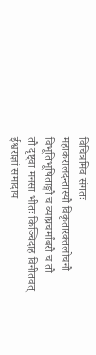विचित्रमिव संगतः
महाकरालदन्तास्यौ विकृतारक्तलोचनौ
विभूतिभूषिताङ्गौ च व्याघ्रचर्मांबरौ च तौ
तौ दृष्ट्वा मनसा भीतः किञ्चिदाह विनीतवत्
ईश्वराज्ञां समादाय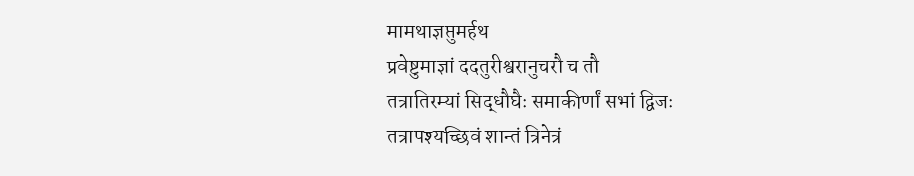मामथाज्ञप्तुमर्हथ
प्रवेष्टुमाज्ञां ददतुरीश्वरानुचरौ च तौ
तत्रातिरम्यां सिद्धौघैः समाकीर्णां सभां द्विजः
तत्रापश्यच्छिवं शान्तं त्रिनेत्रं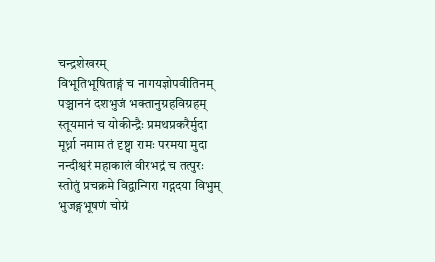चन्द्रशेखरम्
विभूतिभूषिताङ्गं च नागयज्ञोपवीतिनम्
पञ्चाननं दशभुजं भक्तानुग्रहविग्रहम्
स्तूयमानं च योकीन्द्रैः प्रमथप्रकरैर्मुदा
मूर्ध्ना नमाम तं दृष्ट्वा रामः परमया मुदा
नन्दीश्वरं महाकालं वीरभद्रं च तत्पुरः
स्तोतुं प्रचक्रमे विद्वान्गिरा गद्गदया विभुम्
भुजङ्गभूषणं चोग्रं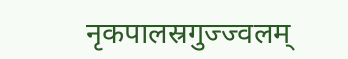नृकपालस्रगुज्ज्वलम्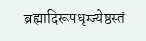ब्रह्मादिरूपधृग्ज्येष्ठस्तं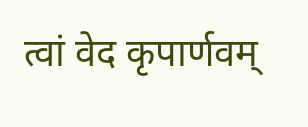त्वां वेद कृपार्णवम्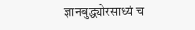ज्ञानबुद्ध्योरसाध्यं च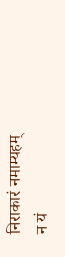निराकारं नमाम्यहम्
न यं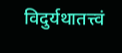विदुर्यथातत्त्वं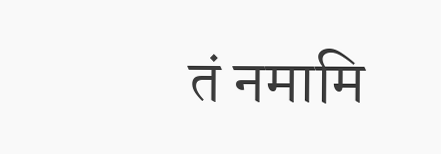तं नमामि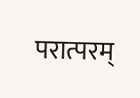परात्परम्